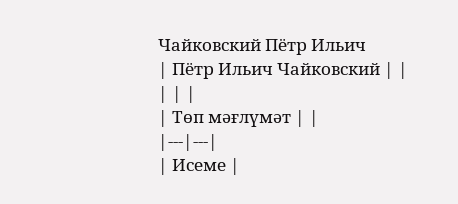Чайковский Пётр Ильич
| Пётр Ильич Чайковский | |
| | |
| Төп мәғлүмәт | |
|---|---|
| Исеме |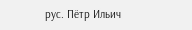рус. Пётр Ильич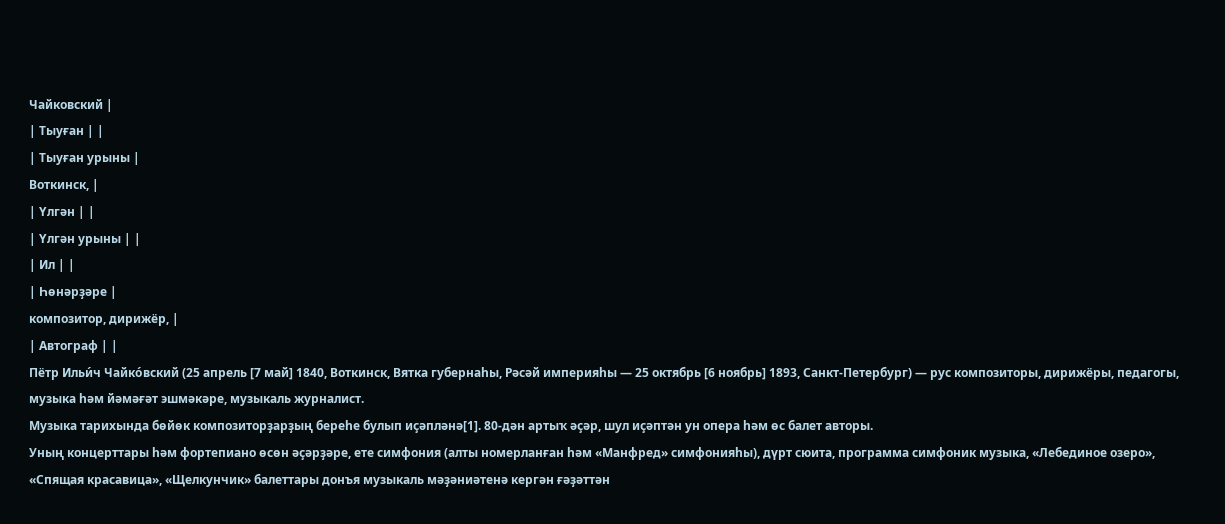Чайковский |
| Тыуған | |
| Тыуған урыны |
Воткинск, |
| Үлгән | |
| Үлгән урыны | |
| Ил | |
| Һөнәрҙәре |
композитор, дирижёр, |
| Автограф | |
Пётр Ильи́ч Чайко́вский (25 апрель [7 май] 1840, Воткинск, Вятка губернаһы, Рәсәй империяһы — 25 октябрь [6 ноябрь] 1893, Санкт-Петербург) — рус композиторы, дирижёры, педагогы, музыка һәм йәмәғәт эшмәкәре, музыкаль журналист.
Музыка тарихында бөйөк композиторҙарҙың береһе булып иҫәпләнә[1]. 80-дән артыҡ әҫәр, шул иҫәптән ун опера һәм өс балет авторы.
Уның концерттары һәм фортепиано өсөн әҫәрҙәре, ете симфония (алты номерланған һәм «Манфред» симфонияһы), дүрт сюита, программа симфоник музыка, «Лебединое озеро», «Спящая красавица», «Щелкунчик» балеттары донъя музыкаль мәҙәниәтенә кергән ғәҙәттән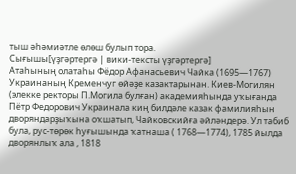тыш әһәмиәтле өлөш булып тора.
Сығышы[үҙгәртергә | вики-тексты үҙгәртергә]
Атаһының олатаһы Фёдор Афанасьевич Чайка (1695—1767) Украинаның Кременчуг өйәҙе казактарынан. Киев-Могилян (элекке ректоры П.Могила булған) академияһында уҡығанда Пётр Федорович Украинала киң билдәле казак фамилияһын дворяндарҙыҡына оҡшатып, Чайковскийға әйләндерә. Ул табиб була, рус-төрөк һуғышында ҡатнаша ( 1768—1774), 1785 йылда дворянлыҡ ала , 1818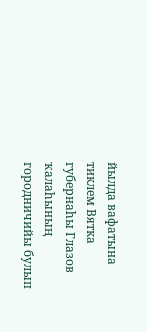йылда вафатына тиклем Вятка губернаһы Глазов ҡалаһының городничийы булып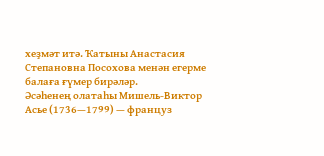хеҙмәт итә. Ҡатыны Анастасия Степановна Посохова менән егерме балаға ғүмер бирәләр.
Әсәһенең олатаһы Мишель-Виктор Асье (1736—1799) — француз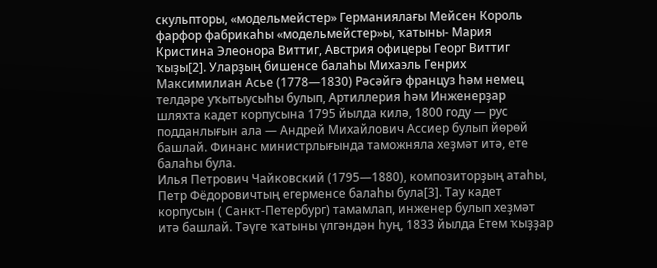скульпторы, «модельмейстер» Германиялағы Мейсен Король фарфор фабрикаһы «модельмейстер»ы, ҡатыны- Мария Кристина Элеонора Виттиг, Австрия офицеры Георг Виттиг ҡыҙы[2]. Уларҙың бишенсе балаһы Михаэль Генрих Максимилиан Асье (1778—1830) Рәсәйгә француз һәм немец телдәре уҡытыусыһы булып, Артиллерия һәм Инженерҙар шляхта кадет корпусына 1795 йылда килә, 1800 году — рус подданлығын ала — Андрей Михайлович Ассиер булып йөрөй башлай. Финанс министрлығында таможняла хеҙмәт итә, ете балаһы була.
Илья Петрович Чайковский (1795—1880), композиторҙың атаһы, Петр Фёдоровичтың егерменсе балаһы була[3]. Тау кадет корпусын ( Санкт-Петербург) тамамлап, инженер булып хеҙмәт итә башлай. Тәүге ҡатыны үлгәндән һуң, 1833 йылда Етем ҡыҙҙар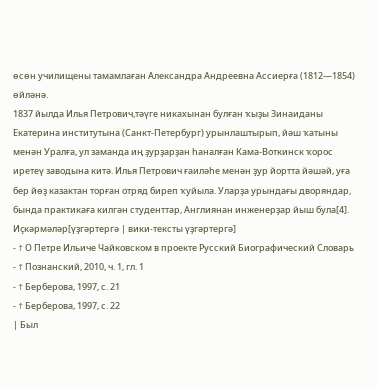өсөн училищены тамамлаған Александра Андреевна Ассиерға (1812—1854) өйләнә.
1837 йылда Илья Петрович,тәүге никахынан булған ҡыҙы Зинаиданы Екатерина институтына (Санкт-Петербург) урынлаштырып, йәш ҡатыны менән Уралға, ул заманда иң ҙурҙарҙан һаналған Кама-Воткинск ҡорос иретеү заводына китә. Илья Петрович ғаиләһе менән ҙур йортта йәшәй, уға бер йөҙ казактан торған отряд биреп ҡуйыла. Уларҙа урындағы дворяндар, бында практикаға килгән студенттар, Англиянан инженерҙар йыш була[4].
Иҫкәрмәләр[үҙгәртергә | вики-тексты үҙгәртергә]
- ↑ О Петре Ильиче Чайковском в проекте Русский Биографический Словарь
- ↑ Познанский, 2010, ч. 1, гл. 1
- ↑ Берберова, 1997, с. 21
- ↑ Берберова, 1997, с. 22
| Был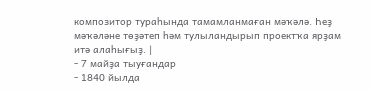композитор тураһында тамамланмаған мәҡәлә. Һеҙ мәҡәләне төҙәтеп һәм тулыландырып проектҡа ярҙам итә алаһығыҙ. |
- 7 майҙа тыуғандар
- 1840 йылда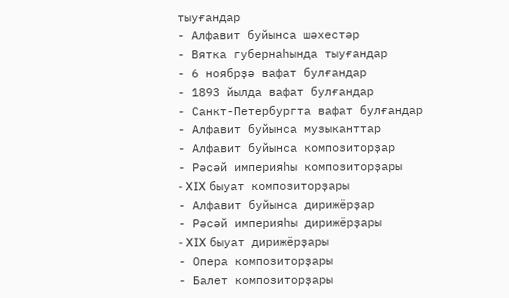тыуғандар
- Алфавит буйынса шәхестәр
- Вятка губернаһында тыуғандар
- 6 ноябрҙә вафат булғандар
- 1893 йылда вафат булғандар
- Санкт-Петербургта вафат булғандар
- Алфавит буйынса музыканттар
- Алфавит буйынса композиторҙар
- Рәсәй империяһы композиторҙары
- XIX быуат композиторҙары
- Алфавит буйынса дирижёрҙар
- Рәсәй империяһы дирижёрҙары
- XIX быуат дирижёрҙары
- Опера композиторҙары
- Балет композиторҙары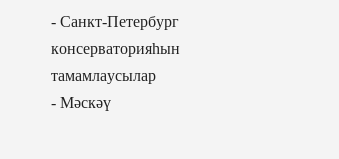- Санкт-Петербург консерваторияһын тамамлаусылар
- Мәскәү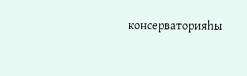консерваторияһы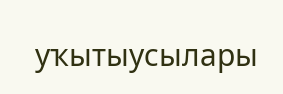уҡытыусылары